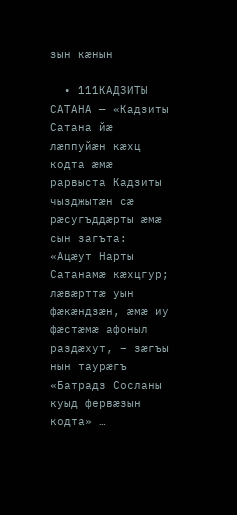зын кæнын

  • 111КАДЗИТЫ САТАНА — «Кадзиты Сатана йæ лæппуйæн кæхц кодта æмæ рарвыста Кадзиты чызджытæн сæ рæсугъддæрты æмæ сын загъта: «Ацæут Нарты Сатанамæ кæхцгур; лæвæрттæ уын фæкæндзæн, æмæ иу фæстæмæ афоныл раздæхут, – зæгъы нын таурæгъ «Батрадз Сосланы куыд фервæзын кодта» …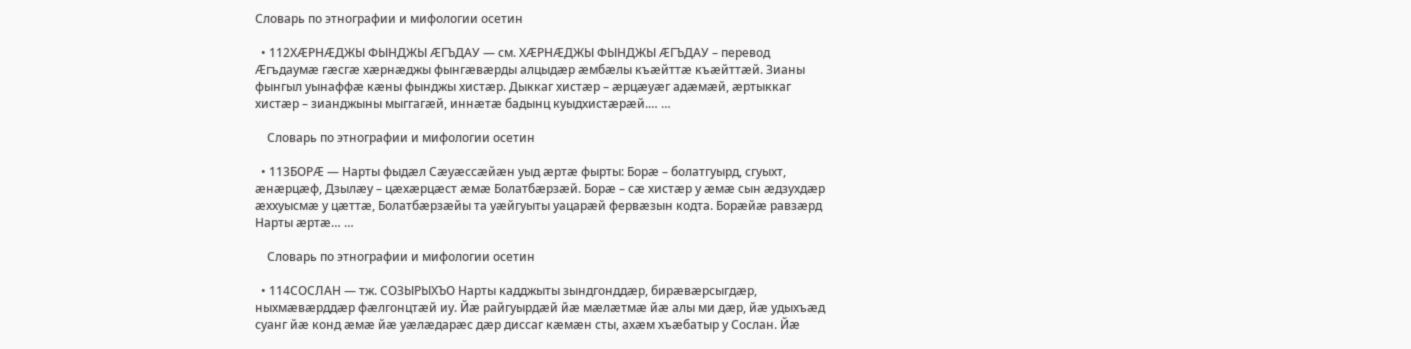Словарь по этнографии и мифологии осетин

  • 112ХÆРНÆДЖЫ ФЫНДЖЫ ÆГЪДАУ — см. ХÆРНÆДЖЫ ФЫНДЖЫ ÆГЪДАУ – перевод Æгъдаумæ гæсгæ хæрнæджы фынгæвæрды алцыдæр æмбæлы къæйттæ къæйттæй. Зианы фынгыл уынаффæ кæны фынджы хистæр. Дыккаг хистæр – æрцæуæг адæмæй, æртыккаг хистæр – зианджыны мыггагæй, иннæтæ бадынц куыдхистæрæй.… …

    Словарь по этнографии и мифологии осетин

  • 113БОРÆ — Нарты фыдæл Сæуæссæйæн уыд æртæ фырты: Борæ – болатгуырд, сгуыхт, æнæрцæф, Дзылæу – цæхæрцæст æмæ Болатбæрзæй. Борæ – сæ хистæр у æмæ сын æдзухдæр æххуысмæ у цæттæ, Болатбæрзæйы та уæйгуыты уацарæй фервæзын кодта. Борæйæ равзæрд Нарты æртæ… …

    Словарь по этнографии и мифологии осетин

  • 114СОСЛАН — тж. СОЗЫРЫХЪО Нарты кадджыты зындгонддæр, бирæвæрсыгдæр, ныхмæвæрддæр фæлгонцтæй иу. Йæ райгуырдæй йæ мæлæтмæ йæ алы ми дæр, йæ удыхъæд суанг йæ конд æмæ йæ уæлæдарæс дæр диссаг кæмæн сты, ахæм хъæбатыр у Сослан. Йæ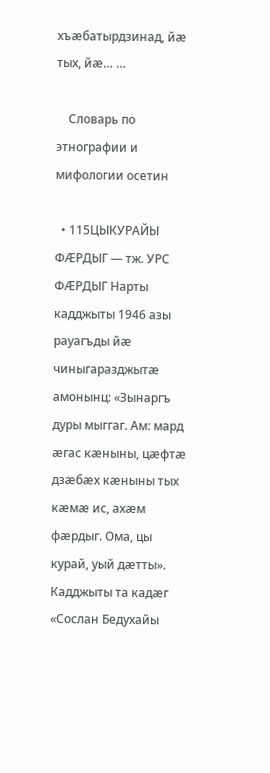хъæбатырдзинад, йæ тых, йæ… …

    Словарь по этнографии и мифологии осетин

  • 115ЦЫКУРАЙЫ ФÆРДЫГ — тж. УРС ФÆРДЫГ Нарты кадджыты 1946 азы рауагъды йæ чиныгаразджытæ амонынц: «Зынаргъ дуры мыггаг. Ам: мард æгас кæныны, цæфтæ дзæбæх кæныны тых кæмæ ис, ахæм фæрдыг. Ома, цы курай, уый дæтты». Кадджыты та кадæг «Сослан Бедухайы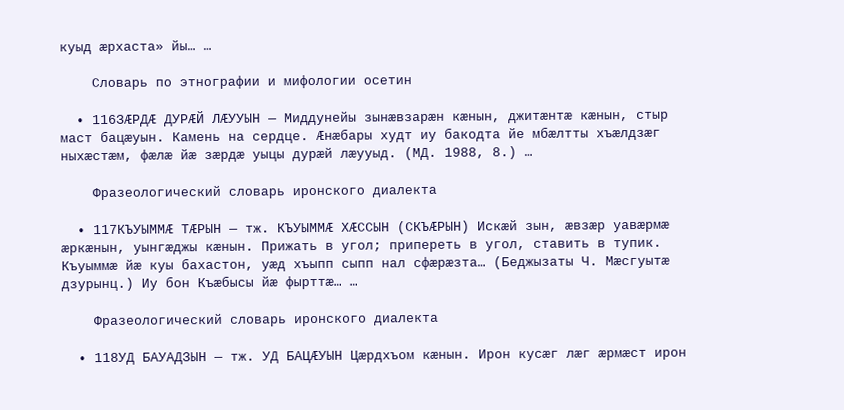куыд æрхаста» йы… …

    Словарь по этнографии и мифологии осетин

  • 116ЗÆРДÆ ДУРÆЙ ЛÆУУЫН — Миддунейы зынæвзарæн кæнын, джитæнтæ кæнын, стыр маст бацæуын. Камень на сердце. Æнæбары худт иу бакодта йе мбæлтты хъæлдзæг ныхæстæм, фæлæ йæ зæрдæ уыцы дурæй лæууыд. (МД. 1988, 8.) …

    Фразеологический словарь иронского диалекта

  • 117КЪУЫММÆ ТÆРЫН — тж. КЪУЫММÆ ХÆССЫН (СКЪÆРЫН) Искæй зын, æвзæр уавæрмæ æркæнын, уынгæджы кæнын. Прижать в угол; припереть в угол, ставить в тупик. Къуыммæ йæ куы бахастон, уæд хъыпп сыпп нал сфæрæзта… (Беджызаты Ч. Мæсгуытæ дзурынц.) Иу бон Къæбысы йæ фырттæ… …

    Фразеологический словарь иронского диалекта

  • 118УД БАУАДЗЫН — тж. УД БАЦÆУЫН Цæрдхъом кæнын. Ирон кусæг лæг æрмæст ирон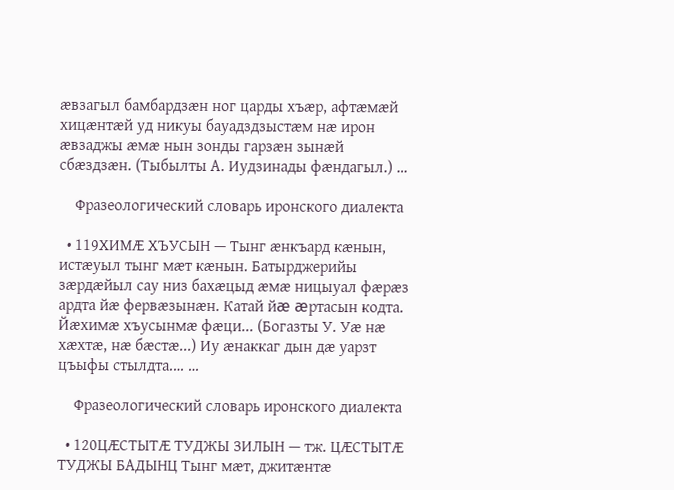æвзагыл бамбардзæн ног царды хъæр, афтæмæй хицæнтæй уд никуы бауадздзыстæм нæ ирон æвзаджы æмæ нын зонды гарзæн зынæй сбæздзæн. (Тыбылты А. Иудзинады фæндагыл.) …

    Фразеологический словарь иронского диалекта

  • 119ХИМÆ ХЪУСЫН — Тынг æнкъард кæнын, истæуыл тынг мæт кæнын. Батырджерийы зæрдæйыл сау низ бахæцыд æмæ ницыуал фæрæз ардта йæ фервæзынæн. Катай йæ æртасын кодта. Йæхимæ хъусынмæ фæци... (Богазты У. Уæ нæ хæхтæ, нæ бæстæ...) Иу æнаккаг дын дæ уарзт цъыфы стылдта.… …

    Фразеологический словарь иронского диалекта

  • 120ЦÆСТЫТÆ ТУДЖЫ ЗИЛЫН — тж. ЦÆСТЫТÆ ТУДЖЫ БАДЫНЦ Тынг мæт, джитæнтæ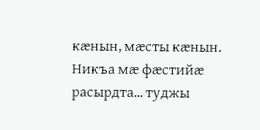кæнын, мæсты кæнын. Никъа мæ фæстийæ расырдта... туджы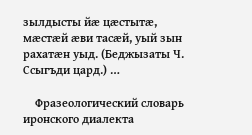зылдысты йæ цæстытæ, мæстæй æви тасæй, уый зын рахатæн уыд. (Беджызаты Ч. Ссыгъди цард.) …

    Фразеологический словарь иронского диалекта